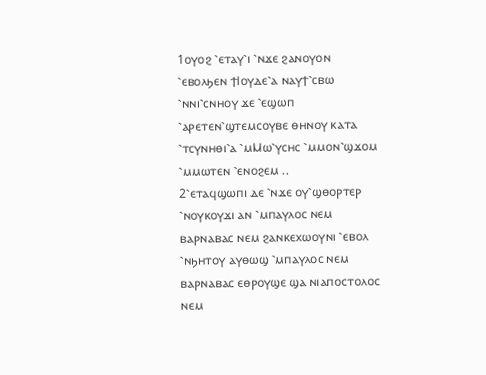1ⲟⲩⲟϩ ⳿ⲉⲧⲁⲩ⳿ⲓ ⳿ⲛϫⲉ ϩⲁⲛⲟⲩⲟⲛ ⳿ⲉⲃⲟⲗϧⲉⲛ ϯⲒⲟⲩⲇⲉ⳿ⲁ ⲛⲁⲩϯ⳿ⲥⲃⲱ ⳿ⲛⲛⲓ⳿ⲥⲛⲏⲟⲩ ϫⲉ ⳿ⲉϣⲱⲡ ⳿ⲁⲣⲉⲧⲉⲛ⳿ϣⲧⲉⲙⲥⲟⲩⲃⲉ ⲑⲏⲛⲟⲩ ⲕⲁⲧⲁ ⳿ⲧⲥⲩⲛⲏⲑⲓ⳿ⲁ ⳿ⲙⲘⲱ⳿ⲩⲥⲏⲥ ⳿ⲙⲙⲟⲛ⳿ϣϫⲟⲙ ⳿ⲙⲙⲱⲧⲉⲛ ⳿ⲉⲛⲟϩⲉⲙ ..
2⳿ⲉⲧⲁϥϣⲱⲡⲓ ⲇⲉ ⳿ⲛϫⲉ ⲟⲩ⳿ϣⲑⲟⲣⲧⲉⲣ ⳿ⲛⲟⲩⲕⲟⲩϫⲓ ⲁⲛ ⳿ⲙⲡⲁⲩⲗⲟⲥ ⲛⲉⲙ ⲃⲁⲣⲛⲁⲃⲁⲥ ⲛⲉⲙ ϩⲁⲛⲕⲉⲭⲱⲟⲩⲛⲓ ⳿ⲉⲃⲟⲗ ⳿ⲛϧⲏⲧⲟⲩ ⲁⲩⲑⲱϣ ⳿ⲙⲡⲁⲩⲗⲟⲥ ⲛⲉⲙ ⲃⲁⲣⲛⲁⲃⲁⲥ ⲉⲑⲣⲟⲩϣⲉ ϣⲁ ⲛⲓⲁⲡⲟⲥⲧⲟⲗⲟⲥ ⲛⲉⲙ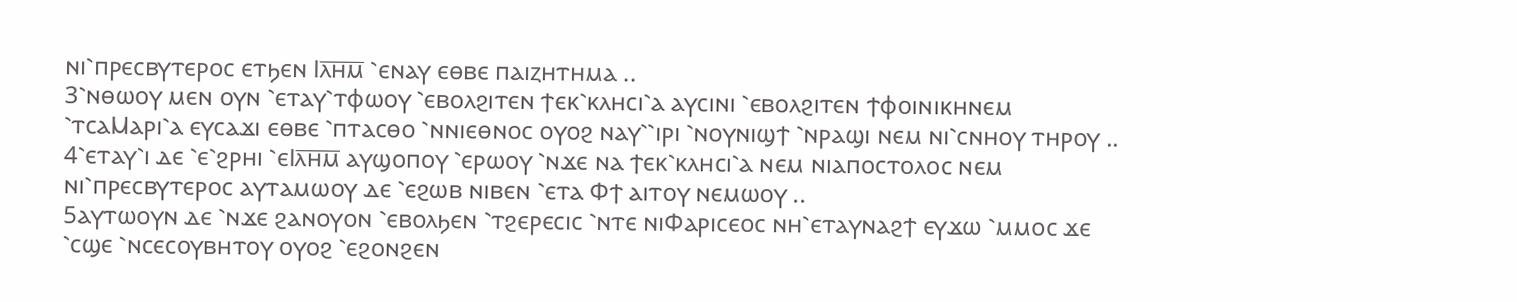ⲛⲓ⳿ⲡⲣⲉⲥⲃⲩⲧⲉⲣⲟⲥ ⲉⲧϧⲉⲛ Ⲓⲗ̅ⲏ̅ⲙ̅ ⳿ⲉⲛⲁⲩ ⲉⲑⲃⲉ ⲡⲁⲓⲍⲏⲧⲏⲙⲁ ..
3⳿ⲛⲑⲱⲟⲩ ⲙⲉⲛ ⲟⲩⲛ ⳿ⲉⲧⲁⲩ⳿ⲧⲫⲱⲟⲩ ⳿ⲉⲃⲟⲗϩⲓⲧⲉⲛ ϯⲉⲕ⳿ⲕⲗⲏⲥⲓ⳿ⲁ ⲁⲩⲥⲓⲛⲓ ⳿ⲉⲃⲟⲗϩⲓⲧⲉⲛ ϯⲫⲟⲓⲛⲓⲕⲏⲛⲉⲙ ⳿ⲧⲥⲁⲘⲁⲣⲓ⳿ⲁ ⲉⲩⲥⲁϫⲓ ⲉⲑⲃⲉ ⳿ⲡⲧⲁⲥⲑⲟ ⳿ⲛⲛⲓⲉⲑⲛⲟⲥ ⲟⲩⲟϩ ⲛⲁⲩ⳿⳿ⲓⲣⲓ ⳿ⲛⲟⲩⲛⲓϣϯ ⳿ⲛⲣⲁϣⲓ ⲛⲉⲙ ⲛⲓ⳿ⲥⲛⲏⲟⲩ ⲧⲏⲣⲟⲩ ..
4⳿ⲉⲧⲁⲩ⳿ⲓ ⲇⲉ ⳿ⲉ⳿ϩⲣⲏⲓ ⳿ⲉⲒⲗ̅ⲏ̅ⲙ̅ ⲁⲩϣⲟⲡⲟⲩ ⳿ⲉⲣⲱⲟⲩ ⳿ⲛϫⲉ ⲛⲁ ϯⲉⲕ⳿ⲕⲗⲏⲥⲓ⳿ⲁ ⲛⲉⲙ ⲛⲓⲁⲡⲟⲥⲧⲟⲗⲟⲥ ⲛⲉⲙ ⲛⲓ⳿ⲡⲣⲉⲥⲃⲩⲧⲉⲣⲟⲥ ⲁⲩⲧⲁⲙⲱⲟⲩ ⲇⲉ ⳿ⲉϩⲱⲃ ⲛⲓⲃⲉⲛ ⳿ⲉⲧⲁ Ⲫϯ ⲁⲓⲧⲟⲩ ⲛⲉⲙⲱⲟⲩ ..
5ⲁⲩⲧⲱⲟⲩⲛ ⲇⲉ ⳿ⲛϫⲉ ϩⲁⲛⲟⲩⲟⲛ ⳿ⲉⲃⲟⲗϧⲉⲛ ⳿ⲧϩⲉⲣⲉⲥⲓⲥ ⳿ⲛⲧⲉ ⲛⲓⲪⲁⲣⲓⲥⲉⲟⲥ ⲛⲏ⳿ⲉⲧⲁⲩⲛⲁϩϯ ⲉⲩϫⲱ ⳿ⲙⲙⲟⲥ ϫⲉ ⳿ⲥϣⲉ ⳿ⲛⲥⲉⲥⲟⲩⲃⲏⲧⲟⲩ ⲟⲩⲟϩ ⳿ⲉϩⲟⲛϩⲉⲛ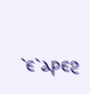⳿ⲉ⳿ⲁⲣⲉϩ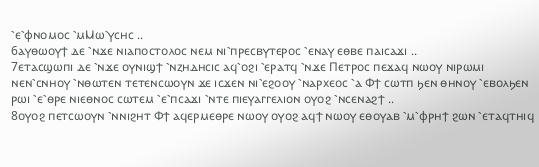⳿ⲉ⳿ⲫⲛⲟⲙⲟⲥ ⳿ⲙⲘⲱ⳿ⲩⲥⲏⲥ ..
6ⲁⲩⲑⲱⲟⲩϯ ⲇⲉ ⳿ⲛϫⲉ ⲛⲓⲁⲡⲟⲥⲧⲟⲗⲟⲥ ⲛⲉⲙ ⲛⲓ⳿ⲡⲣⲉⲥⲃⲩⲧⲉⲣⲟⲥ ⳿ⲉⲛⲁⲩ ⲉⲑⲃⲉ ⲡⲁⲓⲥⲁϫⲓ ..
7ⲉⲧⲁⲥϣⲱⲡⲓ ⲇⲉ ⳿ⲛϫⲉ ⲟⲩⲛⲓϣϯ ⳿ⲛⲍⲏⲇⲏⲥⲓⲥ ⲁϥ⳿ⲟϩⲓ ⳿ⲉⲣⲁⲧϥ ⳿ⲛϫⲉ Ⲡⲉⲧⲣⲟⲥ ⲡⲉϫⲁϥ ⲛⲱⲟⲩ ⲛⲓⲣⲱⲙⲓ ⲛⲉⲛ⳿ⲥⲛⲏⲟⲩ ⳿ⲛⲑⲱⲧⲉⲛ ⲧⲉⲧⲉⲛⲥⲱⲟⲩⲛ ϫⲉ ⲓⲥϫⲉⲛ ⲛⲓ⳿ⲉϩⲟⲟⲩ ⳿ⲛⲁⲣⲭⲉⲟⲥ ⳿ⲁ Ⲫϯ ⲥⲱⲧⲡ ϧⲉⲛ ⲑⲏⲛⲟⲩ ⳿ⲉⲃⲟⲗϧⲉⲛ ⲣⲱⲓ ⳿ⲉ⳿ⲑⲣⲉ ⲛⲓⲉⲑⲛⲟⲥ ⲥⲱⲧⲉⲙ ⳿ⲉ⳿ⲡⲥⲁϫⲓ ⳿ⲛⲧⲉ ⲡⲓⲉⲩⲁⲅⲅⲉⲗⲓⲟⲛ ⲟⲩⲟϩ ⳿ⲛⲥⲉⲛⲁϩϯ ..
8ⲟⲩⲟϩ ⲡⲉⲧⲥⲱⲟⲩⲛ ⳿ⲛⲛⲓϩⲏⲧ Ⲫϯ ⲁϥⲉⲣⲙⲉⲑⲣⲉ ⲛⲱⲟⲩ ⲟⲩⲟϩ ⲁϥϯ ⲛⲱⲟⲩ ⲉⲑⲟⲩⲁⲃ ⳿ⲙ⳿ⲫⲣⲏϯ ϩⲱⲛ ⳿ⲉⲧⲁϥⲧⲏⲓϥ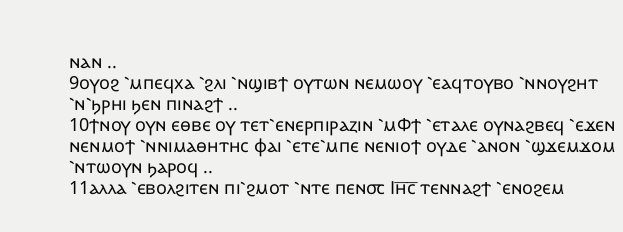ⲛⲁⲛ ..
9ⲟⲩⲟϩ ⳿ⲙⲡⲉϥⲭⲁ ⳿ϩⲗⲓ ⳿ⲛϣⲓⲃϯ ⲟⲩⲧⲱⲛ ⲛⲉⲙⲱⲟⲩ ⳿ⲉⲁϥⲧⲟⲩⲃⲟ ⳿ⲛⲛⲟⲩϩⲏⲧ ⳿ⲛ⳿ϧⲣⲏⲓ ϧⲉⲛ ⲡⲓⲛⲁϩϯ ..
10ϯⲛⲟⲩ ⲟⲩⲛ ⲉⲑⲃⲉ ⲟⲩ ⲧⲉⲧ⳿ⲉⲛⲉⲣⲡⲓⲣⲁⲍⲓⲛ ⳿ⲙⲪϯ ⳿ⲉⲧⲁⲗⲉ ⲟⲩⲛⲁϩⲃⲉϥ ⳿ⲉϫⲉⲛ ⲛⲉⲛⲙⲟϯ ⳿ⲛⲛⲓⲙⲁⲑⲏⲧⲏⲥ ⲫⲁⲓ ⳿ⲉⲧⲉ⳿ⲙⲡⲉ ⲛⲉⲛⲓⲟϯ ⲟⲩⲇⲉ ⳿ⲁⲛⲟⲛ ⳿ϣϫⲉⲙϫⲟⲙ ⳿ⲛⲧⲱⲟⲩⲛ ϧⲁⲣⲟϥ ..
11ⲁⲗⲗⲁ ⳿ⲉⲃⲟⲗϩⲓⲧⲉⲛ ⲡⲓ⳿ϩⲙⲟⲧ ⳿ⲛⲧⲉ ⲡⲉⲛ⳪ Ⲓⲏ̅ⲥ̅ ⲧⲉⲛⲛⲁϩϯ ⳿ⲉⲛⲟϩⲉⲙ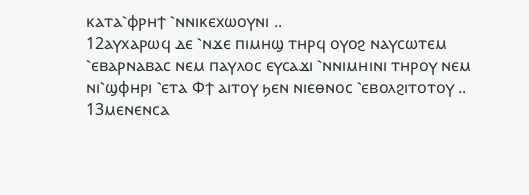ⲕⲁⲧⲁ⳿ⲫⲣⲏϯ ⳿ⲛⲛⲓⲕⲉⲭⲱⲟⲩⲛⲓ ..
12ⲁⲩⲭⲁⲣⲱϥ ⲇⲉ ⳿ⲛϫⲉ ⲡⲓⲙⲏϣ ⲧⲏⲣϥ ⲟⲩⲟϩ ⲛⲁⲩⲥⲱⲧⲉⲙ ⳿ⲉⲃⲁⲣⲛⲁⲃⲁⲥ ⲛⲉⲙ ⲡⲁⲩⲗⲟⲥ ⲉⲩⲥⲁϫⲓ ⳿ⲛⲛⲓⲙⲏⲓⲛⲓ ⲧⲏⲣⲟⲩ ⲛⲉⲙ ⲛⲓ⳿ϣⲫⲏⲣⲓ ⳿ⲉⲧⲁ Ⲫϯ ⲁⲓⲧⲟⲩ ϧⲉⲛ ⲛⲓⲉⲑⲛⲟⲥ ⳿ⲉⲃⲟⲗϩⲓⲧⲟⲧⲟⲩ ..
13ⲙⲉⲛⲉⲛⲥⲁ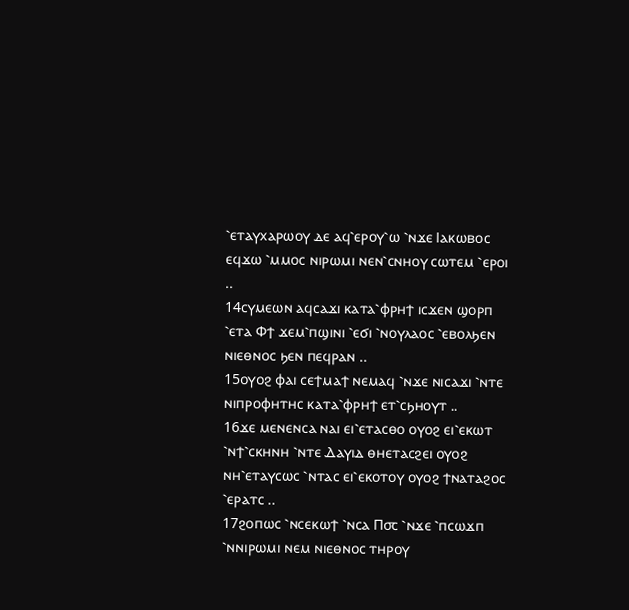⳿ⲉⲧⲁⲩⲭⲁⲣⲱⲟⲩ ⲇⲉ ⲁϥ⳿ⲉⲣⲟⲩ⳿ⲱ ⳿ⲛϫⲉ Ⲓⲁⲕⲱⲃⲟⲥ ⲉϥϫⲱ ⳿ⲙⲙⲟⲥ ⲛⲓⲣⲱⲙⲓ ⲛⲉⲛ⳿ⲥⲛⲏⲟⲩ ⲥⲱⲧⲉⲙ ⳿ⲉⲣⲟⲓ ..
14ⲥⲩⲙⲉⲱⲛ ⲁϥⲥⲁϫⲓ ⲕⲁⲧⲁ⳿ⲫⲣⲏϯ ⲓⲥϫⲉⲛ ϣⲟⲣⲡ ⳿ⲉⲧⲁ Ⲫϯ ϫⲉⲙ⳿ⲡϣⲓⲛⲓ ⳿ⲉϭⲓ ⳿ⲛⲟⲩⲗⲁⲟⲥ ⳿ⲉⲃⲟⲗϧⲉⲛ ⲛⲓⲉⲑⲛⲟⲥ ϧⲉⲛ ⲡⲉϥⲣⲁⲛ ..
15ⲟⲩⲟϩ ⲫⲁⲓ ⲥⲉϯⲙⲁϯ ⲛⲉⲙⲁϥ ⳿ⲛϫⲉ ⲛⲓⲥⲁϫⲓ ⳿ⲛⲧⲉ ⲛⲓⲡⲣⲟⲫⲏⲧⲏⲥ ⲕⲁⲧⲁ⳿ⲫⲣⲏϯ ⲉⲧ⳿ⲥϧⲏⲟⲩⲧ ..
16ϫⲉ ⲙⲉⲛⲉⲛⲥⲁ ⲛⲁⲓ ⲉⲓ⳿ⲉⲧⲁⲥⲑⲟ ⲟⲩⲟϩ ⲉⲓ⳿ⲉⲕⲱⲧ ⳿ⲛϯ⳿ⲥⲕⲏⲛⲏ ⳿ⲛⲧⲉ Ⲇⲁⲩⲓⲇ ⲑⲏⲉⲧⲁⲥϩⲉⲓ ⲟⲩⲟϩ ⲛⲏ⳿ⲉⲧⲁⲩⲥⲱⲥ ⳿ⲛⲧⲁⲥ ⲉⲓ⳿ⲉⲕⲟⲧⲟⲩ ⲟⲩⲟϩ ϯⲛⲁⲧⲁϩⲟⲥ ⳿ⲉⲣⲁⲧⲥ ..
17ϩⲟⲡⲱⲥ ⳿ⲛⲥⲉⲕⲱϯ ⳿ⲛⲥⲁ Ⲡ⳪ ⳿ⲛϫⲉ ⳿ⲡⲥⲱϫⲡ ⳿ⲛⲛⲓⲣⲱⲙⲓ ⲛⲉⲙ ⲛⲓⲉⲑⲛⲟⲥ ⲧⲏⲣⲟⲩ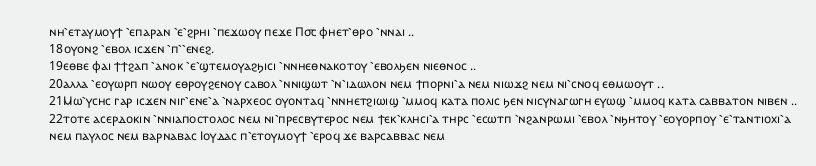ⲛⲏ⳿ⲉⲧⲁⲩⲙⲟⲩϯ ⳿ⲉⲡⲁⲣⲁⲛ ⳿ⲉ⳿ϩⲣⲏⲓ ⳿ⲡⲉϫⲱⲟⲩ ⲡⲉϫⲉ Ⲡ⳪ ⲫⲏⲉⲧ⳿ⲑⲣⲟ ⳿ⲛⲛⲁⲓ ..
18ⲟⲩⲟⲛϩ ⳿ⲉⲃⲟⲗ ⲓⲥϫⲉⲛ ⳿ⲡ⳿⳿ⲉⲛⲉϩ.
19ⲉⲑⲃⲉ ⲫⲁⲓ ϯϯϩⲁⲡ ⳿ⲁⲛⲟⲕ ⳿ⲉ⳿ϣⲧⲉⲙⲟⲩⲁϩϧⲓⲥⲓ ⳿ⲛⲛⲏⲉⲑⲛⲁⲕⲟⲧⲟⲩ ⳿ⲉⲃⲟⲗϧⲉⲛ ⲛⲓⲉⲑⲛⲟⲥ ..
20ⲁⲗⲗⲁ ⳿ⲉⲟⲩⲱⲣⲡ ⲛⲱⲟⲩ ⲉⲑⲣⲟⲩϩⲉⲛⲟⲩ ⲥⲁⲃⲟⲗ ⳿ⲛⲛⲓϣⲱⲧ ⳿ⲛ⳿ⲓⲇⲱⲗⲟⲛ ⲛⲉⲙ ϯⲡⲟⲣⲛⲓ⳿ⲁ ⲛⲉⲙ ⲛⲓⲱϫϩ ⲛⲉⲙ ⲛⲓ⳿ⲥⲛⲟϥ ⲉⲑⲙⲱⲟⲩⲧ ..
21Ⲙⲱ⳿ⲩⲥⲏⲥ ⲅⲁⲣ ⲓⲥϫⲉⲛ ⲛⲓⲅ⳿ⲉⲛⲉ⳿ⲁ ⳿ⲛⲁⲣⲭⲉⲟⲥ ⲟⲩⲟⲛⲧⲁϥ ⳿ⲛⲛⲏⲉⲧϩⲓⲱⲓϣ ⳿ⲙⲙⲟϥ ⲕⲁⲧⲁ ⲡⲟⲗⲓⲥ ϧⲉⲛ ⲛⲓⲥⲩⲛⲁⲅⲱⲅⲏ ⲉⲩⲱϣ ⳿ⲙⲙⲟϥ ⲕⲁⲧⲁ ⲥⲁⲃⲃⲁⲧⲟⲛ ⲛⲓⲃⲉⲛ ..
22ⲧⲟⲧⲉ ⲁⲥⲉⲣⲇⲟⲕⲓⲛ ⳿ⲛⲛⲓⲁⲡⲟⲥⲧⲟⲗⲟⲥ ⲛⲉⲙ ⲛⲓ⳿ⲡⲣⲉⲥⲃⲩⲧⲉⲣⲟⲥ ⲛⲉⲙ ϯⲉⲕ⳿ⲕⲗⲏⲥⲓ⳿ⲁ ⲧⲏⲣⲥ ⳿ⲉⲥⲱⲧⲡ ⳿ⲛϩⲁⲛⲣⲱⲙⲓ ⳿ⲉⲃⲟⲗ ⳿ⲛϧⲏⲧⲟⲩ ⳿ⲉⲟⲩⲟⲣⲡⲟⲩ ⳿ⲉ⳿ⲧⲁⲛⲧⲓⲟⲭⲓ⳿ⲁ ⲛⲉⲙ ⲡⲁⲩⲗⲟⲥ ⲛⲉⲙ ⲃⲁⲣⲛⲁⲃⲁⲥ Ⲓⲟⲩⲇⲁⲥ ⲡ⳿ⲉⲧⲟⲩⲙⲟⲩϯ ⳿ⲉⲣⲟϥ ϫⲉ ⲃⲁⲣⲥⲁⲃⲃⲁⲥ ⲛⲉⲙ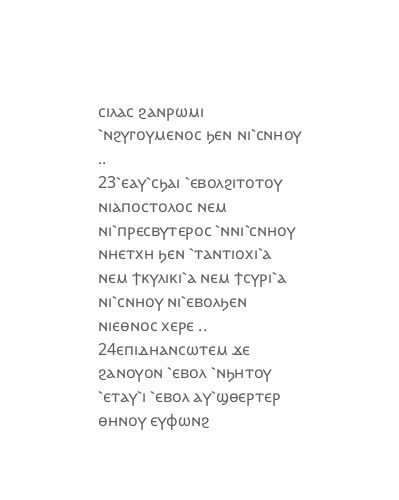ⲥⲓⲗⲁⲥ ϩⲁⲛⲣⲱⲙⲓ ⳿ⲛϩⲩⲅⲟⲩⲙⲉⲛⲟⲥ ϧⲉⲛ ⲛⲓ⳿ⲥⲛⲏⲟⲩ ..
23⳿ⲉⲁⲩ⳿ⲥϧⲁⲓ ⳿ⲉⲃⲟⲗϩⲓⲧⲟⲧⲟⲩ ⲛⲓⲁⲡⲟⲥⲧⲟⲗⲟⲥ ⲛⲉⲙ ⲛⲓ⳿ⲡⲣⲉⲥⲃⲩⲧⲉⲣⲟⲥ ⳿ⲛⲛⲓ⳿ⲥⲛⲏⲟⲩ ⲛⲏⲉⲧⲭⲏ ϧⲉⲛ ⳿ⲧⲁⲛⲧⲓⲟⲭⲓ⳿ⲁ ⲛⲉⲙ ϯⲕⲩⲗⲓⲕⲓ⳿ⲁ ⲛⲉⲙ ϯⲥⲩⲣⲓ⳿ⲁ ⲛⲓ⳿ⲥⲛⲏⲟⲩ ⲛⲓ⳿ⲉⲃⲟⲗϧⲉⲛ ⲛⲓⲉⲑⲛⲟⲥ ⲭⲉⲣⲉ ..
24ⲉⲡⲓⲇⲏⲁⲛⲥⲱⲧⲉⲙ ϫⲉ ϩⲁⲛⲟⲩⲟⲛ ⳿ⲉⲃⲟⲗ ⳿ⲛϧⲏⲧⲟⲩ ⳿ⲉⲧⲁⲩ⳿ⲓ ⳿ⲉⲃⲟⲗ ⲁⲩ⳿ϣⲑⲉⲣⲧⲉⲣ ⲑⲏⲛⲟⲩ ⲉⲩⲫⲱⲛϩ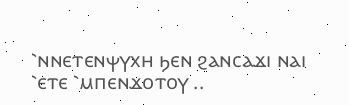⳿ⲛⲛⲉⲧⲉⲛⲯⲩⲭⲏ ϧⲉⲛ ϩⲁⲛⲥⲁϫⲓ ⲛⲁⲓ ⳿ⲉⲧⲉ ⳿ⲙⲡⲉⲛϫⲟⲧⲟⲩ ..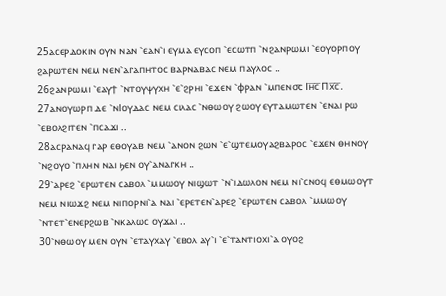25ⲁⲥⲉⲣⲇⲟⲕⲓⲛ ⲟⲩⲛ ⲛⲁⲛ ⳿ⲉⲁⲛ⳿ⲓ ⲉⲩⲙⲁ ⲉⲩⲥⲟⲡ ⳿ⲉⲥⲱⲧⲡ ⳿ⲛϩⲁⲛⲣⲱⲙⲓ ⳿ⲉⲟⲩⲟⲣⲡⲟⲩ ϩⲁⲣⲱⲧⲉⲛ ⲛⲉⲙ ⲛⲉⲛ⳿ⲁⲅⲁⲡⲏⲧⲟⲥ ⲃⲁⲣⲛⲁⲃⲁⲥ ⲛⲉⲙ ⲡⲁⲩⲗⲟⲥ ..
26ϩⲁⲛⲣⲱⲙⲓ ⳿ⲉⲁⲩϯ ⳿ⲛⲧⲟⲩⲯⲩⲭⲏ ⳿ⲉ⳿ϩⲣⲏⲓ ⳿ⲉϫⲉⲛ ⳿ⲫⲣⲁⲛ ⳿ⲙⲡⲉⲛ⳪ Ⲓⲏ̅ⲥ̅ Ⲡⲭ̅ⲥ̅.
27ⲁⲛⲟⲩⲱⲣⲡ ⲇⲉ ⳿ⲛⲒⲟⲩⲇⲁⲥ ⲛⲉⲙ ⲥⲓⲗⲁⲥ ⳿ⲛⲑⲱⲟⲩ ϩⲱⲟⲩ ⲉⲩⲧⲁⲙⲱⲧⲉⲛ ⳿ⲉⲛⲁⲓ ⲣⲱ ⳿ⲉⲃⲟⲗϩⲓⲧⲉⲛ ⳿ⲡⲥⲁϫⲓ ..
28ⲁⲥⲣⲁⲛⲁϥ ⲅⲁⲣ ⲉⲑⲟⲩⲁⲃ ⲛⲉⲙ ⳿ⲁⲛⲟⲛ ϩⲱⲛ ⳿ⲉ⳿ϣⲧⲉⲙⲟⲩⲁϩⲃⲁⲣⲟⲥ ⳿ⲉϫⲉⲛ ⲑⲏⲛⲟⲩ ⳿ⲛϩⲟⲩⲟ ⳿ⲡⲗⲏⲛ ⲛⲁⲓ ϧⲉⲛ ⲟⲩ⳿ⲁⲛⲁⲅⲕⲏ ..
29⳿ⲁⲣⲉϩ ⳿ⲉⲣⲱⲧⲉⲛ ⲥⲁⲃⲟⲗ ⳿ⲙⲙⲱⲟⲩ ⲛⲓϣⲱⲧ ⳿ⲛ⳿ⲓⲇⲱⲗⲟⲛ ⲛⲉⲙ ⲛⲓ⳿ⲥⲛⲟϥ ⲉⲑⲙⲱⲟⲩⲧ ⲛⲉⲙ ⲛⲓⲱϫϩ ⲛⲉⲙ ⲛⲓⲡⲟⲣⲛⲓ⳿ⲁ ⲛⲁⲓ ⳿ⲉⲣⲉⲧⲉⲛ⳿ⲁⲣⲉϩ ⳿ⲉⲣⲱⲧⲉⲛ ⲥⲁⲃⲟⲗ ⳿ⲙⲙⲱⲟⲩ ⳿ⲛⲧⲉⲧ⳿ⲉⲛⲉⲣϩⲱⲃ ⳿ⲛⲕⲁⲗⲱⲥ ⲟⲩϫⲁⲓ ..
30⳿ⲛⲑⲱⲟⲩ ⲙⲉⲛ ⲟⲩⲛ ⳿ⲉⲧⲁⲩⲭⲁⲩ ⳿ⲉⲃⲟⲗ ⲁⲩ⳿ⲓ ⳿ⲉ⳿ⲧⲁⲛⲧⲓⲟⲭⲓ⳿ⲁ ⲟⲩⲟϩ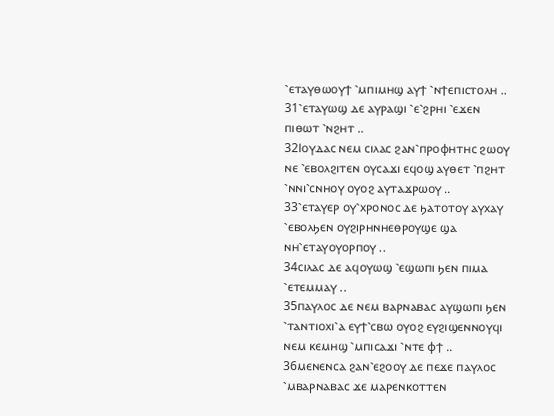⳿ⲉⲧⲁⲩⲑⲱⲟⲩϯ ⳿ⲙⲡⲓⲙⲏϣ ⲁⲩϯ ⳿ⲛϯⲉⲡⲓⲥⲧⲟⲗⲏ ..
31⳿ⲉⲧⲁⲩⲱϣ ⲇⲉ ⲁⲩⲣⲁϣⲓ ⳿ⲉ⳿ϩⲣⲏⲓ ⳿ⲉϫⲉⲛ ⲡⲓⲑⲱⲧ ⳿ⲛϩⲏⲧ ..
32Ⲓⲟⲩⲇⲁⲥ ⲛⲉⲙ ⲥⲓⲗⲁⲥ ϩⲁⲛ⳿ⲡⲣⲟⲫⲏⲧⲏⲥ ϩⲱⲟⲩ ⲛⲉ ⳿ⲉⲃⲟⲗϩⲓⲧⲉⲛ ⲟⲩⲥⲁϫⲓ ⲉϥⲟϣ ⲁⲩⲑⲉⲧ ⳿ⲡϩⲏⲧ ⳿ⲛⲛⲓ⳿ⲥⲛⲏⲟⲩ ⲟⲩⲟϩ ⲁⲩⲧⲁϫⲣⲱⲟⲩ ..
33⳿ⲉⲧⲁⲩⲉⲣ ⲟⲩ⳿ⲭⲣⲟⲛⲟⲥ ⲇⲉ ϧⲁⲧⲟⲧⲟⲩ ⲁⲩⲭⲁⲩ ⳿ⲉⲃⲟⲗϧⲉⲛ ⲟⲩϩⲓⲣⲏⲛⲏⲉⲑⲣⲟⲩϣⲉ ϣⲁ ⲛⲏ⳿ⲉⲧⲁⲩⲟⲩⲟⲣⲡⲟⲩ ..
34ⲥⲓⲗⲁⲥ ⲇⲉ ⲁϥⲟⲩⲱϣ ⳿ⲉϣⲱⲡⲓ ϧⲉⲛ ⲡⲓⲙⲁ ⳿ⲉⲧⲉⲙⲙⲁⲩ ..
35ⲡⲁⲩⲗⲟⲥ ⲇⲉ ⲛⲉⲙ ⲃⲁⲣⲛⲁⲃⲁⲥ ⲁⲩϣⲱⲡⲓ ϧⲉⲛ ⳿ⲧⲁⲛⲧⲓⲟⲭⲓ⳿ⲁ ⲉⲩϯ⳿ⲥⲃⲱ ⲟⲩⲟϩ ⲉⲩϩⲓϣⲉⲛⲛⲟⲩϥⲓ ⲛⲉⲙ ⲕⲉⲙⲏϣ ⳿ⲙⲡⲓⲥⲁϫⲓ ⳿ⲛⲧⲉ ⲫϯ ..
36ⲙⲉⲛⲉⲛⲥⲁ ϩⲁⲛ⳿ⲉϩⲟⲟⲩ ⲇⲉ ⲡⲉϫⲉ ⲡⲁⲩⲗⲟⲥ ⳿ⲙⲃⲁⲣⲛⲁⲃⲁⲥ ϫⲉ ⲙⲁⲣⲉⲛⲕⲟⲧⲧⲉⲛ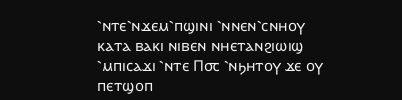⳿ⲛⲧⲉ⳿ⲛϫⲉⲙ⳿ⲡϣⲓⲛⲓ ⳿ⲛⲛⲉⲛ⳿ⲥⲛⲏⲟⲩ ⲕⲁⲧⲁ ⲃⲁⲕⲓ ⲛⲓⲃⲉⲛ ⲛⲏⲉⲧⲁⲛϩⲓⲱⲓϣ ⳿ⲙⲡⲓⲥⲁϫⲓ ⳿ⲛⲧⲉ Ⲡ⳪ ⳿ⲛϧⲏⲧⲟⲩ ϫⲉ ⲟⲩ ⲡⲉⲧϣⲟⲡ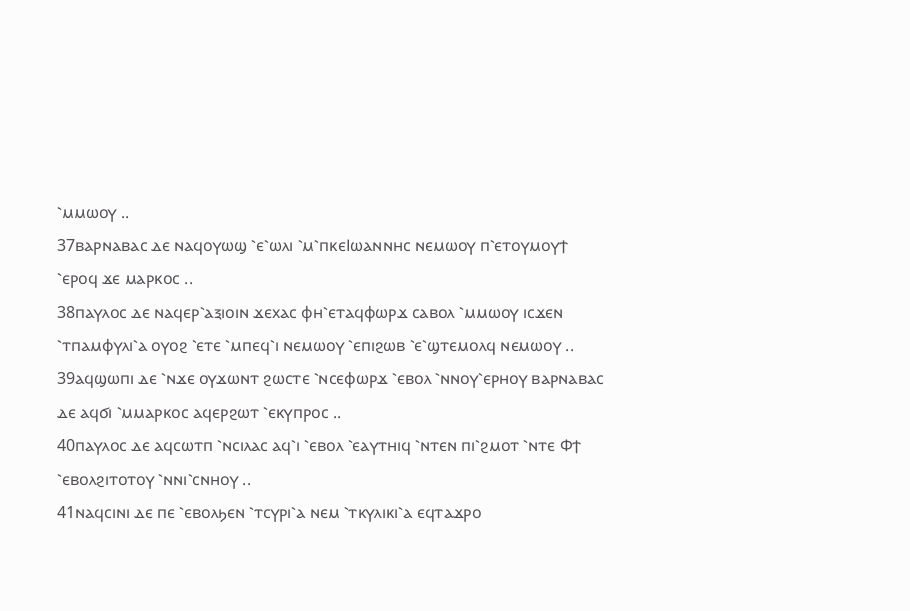⳿ⲙⲙⲱⲟⲩ ..
37ⲃⲁⲣⲛⲁⲃⲁⲥ ⲇⲉ ⲛⲁϥⲟⲩⲱϣ ⳿ⲉ⳿ⲱⲗⲓ ⳿ⲙ⳿ⲡⲕⲉⲒⲱⲁⲛⲛⲏⲥ ⲛⲉⲙⲱⲟⲩ ⲡ⳿ⲉⲧⲟⲩⲙⲟⲩϯ ⳿ⲉⲣⲟϥ ϫⲉ ⲙⲁⲣⲕⲟⲥ ..
38ⲡⲁⲩⲗⲟⲥ ⲇⲉ ⲛⲁϥⲉⲣ⳿ⲁⲝⲓⲟⲓⲛ ϫⲉⲭⲁⲥ ⲫⲏ⳿ⲉⲧⲁϥⲫⲱⲣϫ ⲥⲁⲃⲟⲗ ⳿ⲙⲙⲱⲟⲩ ⲓⲥϫⲉⲛ ⳿ⲧⲡⲁⲙⲫⲩⲗⲓ⳿ⲁ ⲟⲩⲟϩ ⳿ⲉⲧⲉ ⳿ⲙⲡⲉϥ⳿ⲓ ⲛⲉⲙⲱⲟⲩ ⳿ⲉⲡⲓϩⲱⲃ ⳿ⲉ⳿ϣⲧⲉⲙⲟⲗϥ ⲛⲉⲙⲱⲟⲩ ..
39ⲁϥϣⲱⲡⲓ ⲇⲉ ⳿ⲛϫⲉ ⲟⲩϫⲱⲛⲧ ϩⲱⲥⲧⲉ ⳿ⲛⲥⲉⲫⲱⲣϫ ⳿ⲉⲃⲟⲗ ⳿ⲛⲛⲟⲩ⳿ⲉⲣⲏⲟⲩ ⲃⲁⲣⲛⲁⲃⲁⲥ ⲇⲉ ⲁϥϭⲓ ⳿ⲙⲙⲁⲣⲕⲟⲥ ⲁϥⲉⲣϩⲱⲧ ⳿ⲉⲕⲩⲡⲣⲟⲥ ..
40ⲡⲁⲩⲗⲟⲥ ⲇⲉ ⲁϥⲥⲱⲧⲡ ⳿ⲛⲥⲓⲗⲁⲥ ⲁϥ⳿ⲓ ⳿ⲉⲃⲟⲗ ⳿ⲉⲁⲩⲧⲏⲓϥ ⳿ⲛⲧⲉⲛ ⲡⲓ⳿ϩⲙⲟⲧ ⳿ⲛⲧⲉ Ⲫϯ ⳿ⲉⲃⲟⲗϩⲓⲧⲟⲧⲟⲩ ⳿ⲛⲛⲓ⳿ⲥⲛⲏⲟⲩ ..
41ⲛⲁϥⲥⲓⲛⲓ ⲇⲉ ⲡⲉ ⳿ⲉⲃⲟⲗϧⲉⲛ ⳿ⲧⲥⲩⲣⲓ⳿ⲁ ⲛⲉⲙ ⳿ⲧⲕⲩⲗⲓⲕⲓ⳿ⲁ ⲉϥⲧⲁϫⲣⲟ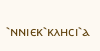⳿ⲛⲛⲓⲉⲕ⳿ⲕⲗⲏⲥⲓ⳿ⲁ